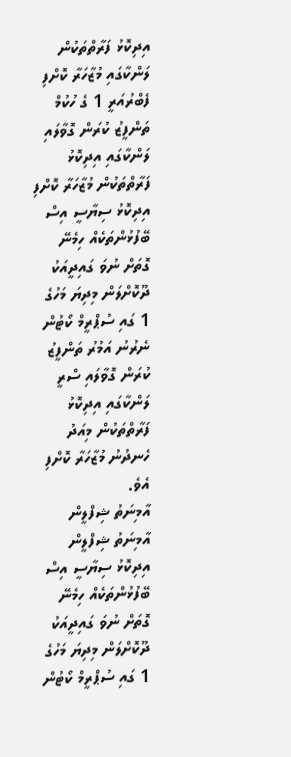އިދިކޮޅު ފަރާތްތަކުން ލަންކާގައި މުޒާހަރާ ކޮށްފި
ފެބްރުއަރީ 1 ގެ ހުކުމް ތަންފީޒު ކުރަން ގޮވާލައި ލަންކާގައި އިދިކޮޅު ފަރާތްތަކުން މުޒާހަރާ ކޮށްފި
އިދިކޮޅު ސިޔާސީ އިސް ބޭފުޅުންތަކެއް ހިމެނޭ ގޮތަށް ނުވަ ގައިދީއަކު ދޫކޮށްލަން މިދިޔަ މަހުގެ 1 ގައި ސުޕްރީމް ކޯޓުން ނެރުނު އަމުރު ތަންފީޒު ކުރަން ގޮވާލައި ސްރީ ލަންކާގައި އިދިކޮޅު ފަރާތްތަކުން މިއަދު ހެނދުނު މުޒާހަރާ ކޮށްފި އެވެ.
އާމިނަތު ޝިފްލީން އާމިނަތު ޝިފްލީން
އިދިކޮޅު ސިޔާސީ އިސް ބޭފުޅުންތަކެއް ހިމެނޭ ގޮތަށް ނުވަ ގައިދީއަކު ދޫކޮށްލަން މިދިޔަ މަހުގެ 1 ގައި ސުޕްރީމް ކޯޓުން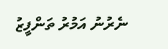ނެރުނު އަމުރު ތަންފީޒު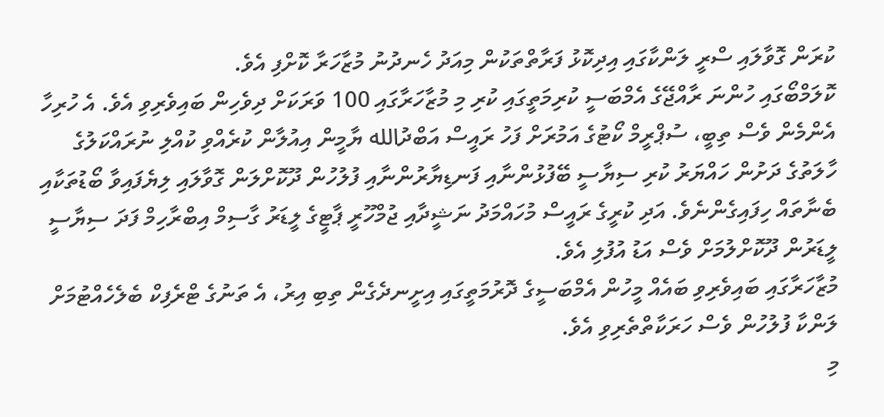ކުރަން ގޮވާލައި ސްރީ ލަންކާގައި އިދިކޮޅު ފަރާތްތަކުން މިއަދު ހެނދުނު މުޒާހަރާ ކޮށްފި އެވެ.
ކޮލަމްބޯގައި ހުންނަ ރާއްޖޭގެ އެމްބަސީ ކުރިމަތީގައި ކުރި މި މުޒާހަރާގައި 100 ވަރަކަށް ދިވެހިން ބައިވެރިވި އެވެ. އެ ހުރިހާ އެންމެން ވެސް ތިބީ، ސުޕްރީމް ކޯޓުގެ އަމުރަށް ފަހު ރައީސް އަބްދުالله ޔާމީން އިއުލާން ކުރެއްވި ކުއްލި ނުރައްކަލުގެ ހާލަތުގެ ދަށުން ހައްޔަރު ކުރި ސިޔާސީ ބޭފުޅުންނާއި ފަނޑިޔާރުންނާއި ފުލުހުން ދޫކޮށްލަން ގޮވާލައި ލިޔެފައިވާ ބޯޑުތަކާއި ބެނާތައް ހިފައިގެންނެވެ. އަދި ކުރީގެ ރައީސް މުހައްމަދު ނަޝީދާއި ޖުމްހޫރީ ޕާޓީގެ ލީޑަރު ގާސިމް އިބްރާހިމް ފަދަ ސިޔާސީ ލީޑަރުން ދޫކޮށްލުމަށް ވެސް އަޑު އުފުލި އެވެ.
މުޒާހަރާގައި ބައިވެރިވި ބައެއް މީހުން އެމްބަސީގެ ދޮރުމަތީގައި އިށީނދެގެން ތިބި އިރު، އެ ތަނުގެ ޓްރެފިކް ބެލެހެއްޓުމަށް ލަންކާ ފުލުހުން ވެސް ހަރަކާތްތެރިވި އެވެ.
މި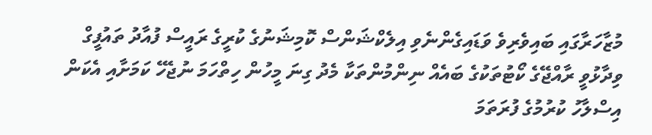މުޒާހަރާގައި ބައިވެރިވެ ވަޑައިގެންނެވި އިލެކްޝަންސް ކޮމިޝަނުގެ ކުރީގެ ރައީސް ފުއާދު ތައުފީގް ވިދާޅުވީ ރާއްޖޭގެ ކޯޓުތަކުގެ ބައެއް ނިންމުންތަކާ މެދު ގިނަ މީހުން ހިތްހަމަ ނުޖެހޭ ކަމަށާއި އެކަން އިސްލާހު ކުރުމުގެ ފުރަތަމަ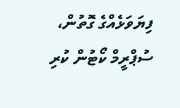ފިޔަވަޅެއްގެ ގޮތުން، ސުޕްރީމް ކޯޓުން ކުރި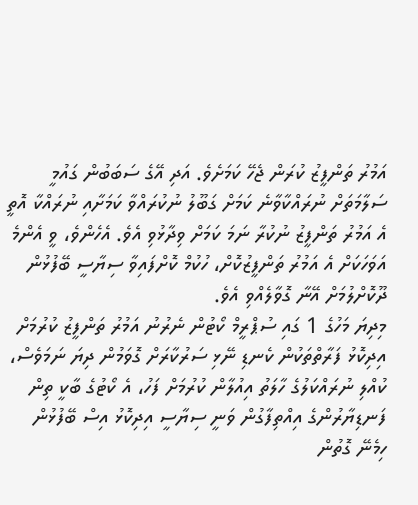އަމުރު ތަންފީޒު ކުރަން ޖެހޭ ކަމަށެވެ. އަދި އޭގެ ސަބަބުން ގައުމީ ސަލާމަތަށް ނުރައްކާވާނެ ކަމަށް ގަބޫލު ނުކުރައްވާ ކަމަށާއި ނުރައްކާ އޮތީ އެ އަމުރު ތަންފީޒު ނުކުރާ ނަމަ ކަމަށް ވިދާޅުވި އެވެ. އެހެންވެ، ވީ އެންމެ އަވަހަކަށް އެ އަމުރު ތަންފީޒުކޮށް، ހުކުމް ކޮށްފައިވާ ސިޔާސީ ބޭފުޅުން ދޫކޮށްލުމަށް އޭނާ ގޮވާލެއްވި އެވެ.
މިދިޔަ މަހުގެ 1 ގައި ސުޕްރީމް ކޯޓުން ނެރުނު އަމުރު ތަންފީޒު ކުރުމަށް އިދިކޮޅު ފަރާތްތަކުން ކެނޑި ނޭޅި ސަރުކާރަށް ގޮވަމުން ދިޔަ ނަމަވެސް، ކުއްލި ނުރައްކަލުގެ ހާލަތު އިއުލާން ކުރުމަށް ފަހު، އެ ކޯޓުގެ ބާކީ ތިން ފަނޑިޔާރުންގެ އިއްތިފާގުން ވަނީ ސިޔާސީ އިދިކޮޅު އިސް ބޭފުޅުން ހިމެނޭ ގޮތުން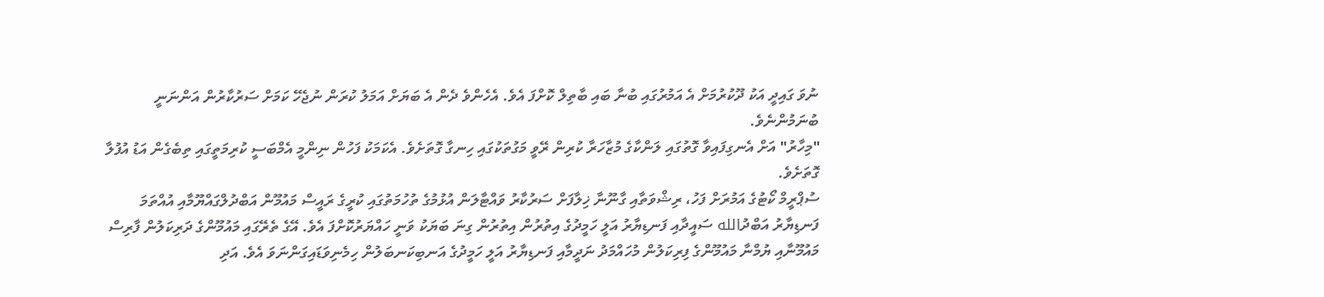ނުވަ ގައިދީ އަކު ދޫކުރުމަށް އެ އަމުރުގައި ބުނާ ބައި ބާތިލް ކޮށްފަ އެވެ. އެހެންވެ ދެން އެ ބަޔަށް އަމަލު ކުރަން ނުޖެހޭ ކަމަށް ސަރުކާރުން އަންނަނީ ބުނަމުންނެވެ.
"މިހާރު" އަށް އެނގިފައިވާ ގޮތުގައި ލަންކާގެ މުޒާހަރާ ކުރިން ރޭވީ މަގުތަކުގައި ހިނގާ ގޮތަށެވެ. އެކަމަކު ފަހުން ނިންމީ އެމްބަސީ ކުރިމަތީގައި ތިބެގެން އަޑު އުފުލާ ގޮތަށެވެ.
ސުޕްރީމް ކޯޓުގެ އަމުރަށް ފަހު، ރިޝްވަތާއި ގާނޫނާ ޚިލާފަށް ސަރުކާރު ވައްޓާލަން އުޅުމުގެ ތުހުމަތުގައި ކުރީގެ ރައީސް މައުމޫން އަބްދުލްގައްޔޫމާއި އުއްތަމަ ފަނޑިޔާރު އަބްދުالله ސައީދާއި ފަނޑިޔާރު އަލީ ހަމީދުގެ އިތުރުން އިތުރުން ގިނަ ބަޔަކު ވަނީ ހައްޔަރުކޮށްފަ އެވެ. އޭގެ ތެރޭގައި މައުމޫންގެ ދަރިކަލުން ފާރިސް މައުމޫނާއި ޔުމްނާ މައުމޫންގެ ފިރިކަލުން މުހައްމަދު ނަދީމާއި ފަނޑިޔާރު އަލީ ހަމީދުގެ އަނބިކަނބަލުން ހިމެނިވަޑައިގަންނަވަ އެވެ. އަދި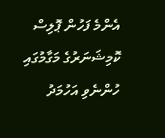އެންމެ ފަހުން ޕޮލިސް ކޮމިޝަނަރުގެ މަގާމުގައި ހުންނެވި އަހުމަދު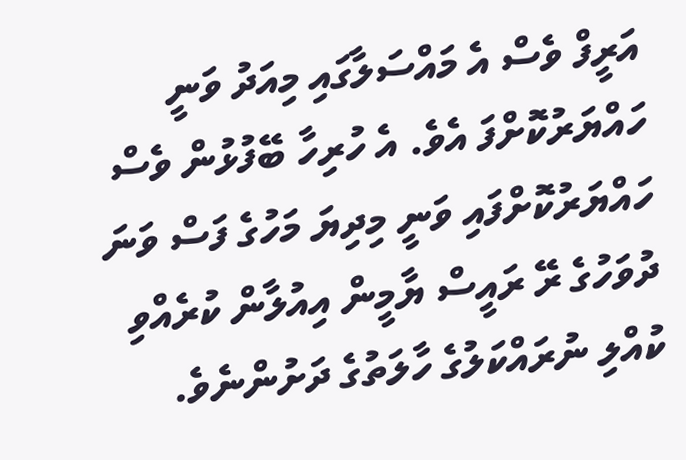އަރީފް ވެސް އެ މައްސަލާގައި މިއަދު ވަނީ ހައްޔަރުކޮށްފަ އެވެ. އެ ހުރިހާ ބޭފުޅުން ވެސް ހައްޔަރުކޮށްފައި ވަނީ މިދިޔަ މަހުގެ ފަސް ވަނަ ދުވަހުގެ ރޭ ރައީސް ޔާމީން އިއުލާން ކުރެއްވި ކުއްލި ނުރައްކަލުގެ ހާލަތުގެ ދަށުންނެވެ.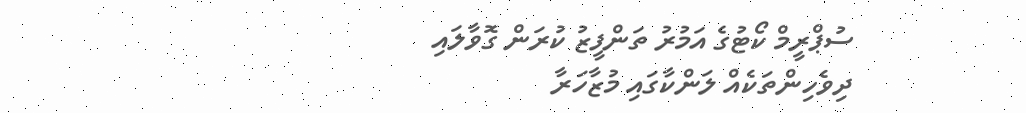ސުޕްރީމް ކޯޓުގެ އަމުރު ތަންފީޒު ކުރަން ގޮވާލައި ދިވެހިންތަކެއް ލަންކާގައި މުޒާހަރާ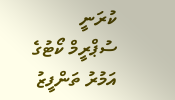ކުރަނީ
ސުޕްރީމް ކޯޓުގެ އަމުރު ތަންފީޒު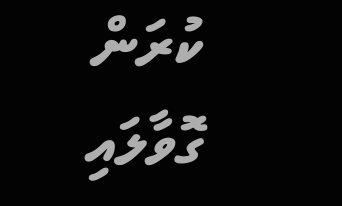ކުރަން ގޮވާލައި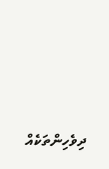ދިވެހިންތަކެއް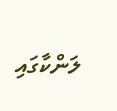ލަންކާގައި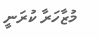މުޒާހަރާ ކުރަނީ